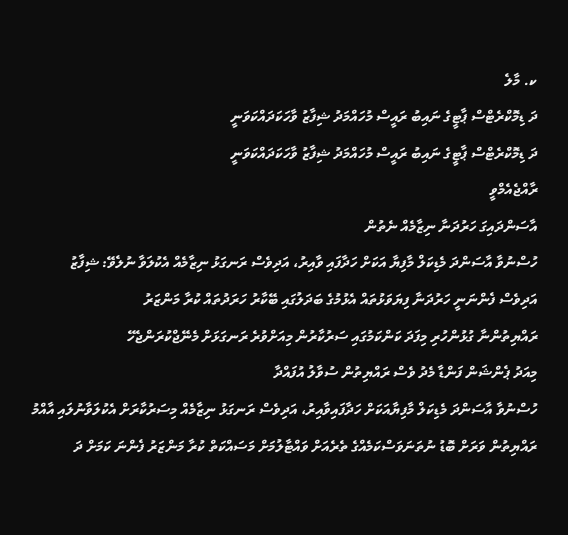ކ. މާލެ
ދަ ޑިމޮކްރެޓްސް ޕާޓީގެ ނައިބު ރައީސް މުހައްމަދު ޝިފާޒު ވާހަކަދައްކަވަނީ
ދަ ޑިމޮކްރެޓްސް ޕާޓީގެ ނައިބު ރައީސް މުހައްމަދު ޝިފާޒު ވާހަކަދައްކަވަނީ
ރާއްޖެއެމްވީ
އާސަންދައިގަ ހަރުދަނާ ނިޒާމެއް ނެތުން
ހުސްނުވާ އާސަންދަ މެޑިކަލް މާފިޔާ އަކަށް ހަދާފައި ވާއިރު، އަދިވެސް ރަނގަޅު ނިޒާމެއް އެކުލަވާ ނުލެވޭ: ޝިފާޒު
އަދިވެސް ފެންނަނީ ހަރުދަނާ ފިޔަވަޅުތައް އެޅުމުގެ ބަދަލުގައި ބޭކާރު ހަރަދުތައް ކުރާ މަންޒަރު
ރައްޔިތުންނާ ގުޅުންހުރި މިފަދަ ކަންކަމުގައި ސަރުކާރުން މިއަށްވުރެ ރަނގަޅަށް މެނޭޖްކުރަންޖެހޭ
މިއަދު ޕެންޝަން ފަންޑާ މެދު ވެސް ރައްޔިތުން ސުވާލު އުފައްދާ
ހުސްނުވާ އާސަންދަ މެޑިކަލް މާފިޔާއަކަށް ހަދާފައިވާއިރު، އަދިވެސް ރަނގަޅު ނިޒާމެއް މިސަރުކާރަށް އެކުލަވާނުލައި އާއްމު ރައްޔިތުން ވަރަށް ބޮޑު ނުތަނަވަސްކަމެއްގެ ތެރެއަށް ވައްޓާލުމަށް މަސައްކަތް ކުރާ މަންޒަރު ފެންނަ ކަމަށް ދަ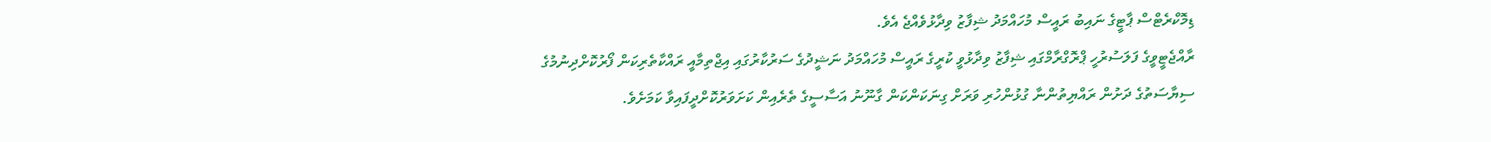ޑިމޮކްރެޓްސް ޕާޓީގެ ނައިބު ރައީސް މުހައްމަދު ޝިފާޒު ވިދާޅުވެއްޖެ އެވެ.
ރާއްޖެޓީވީގެ ފަލަސުރުހީ ޕްރޮގްރާމްގައި ޝިފާޒު ވިދާޅުވީ ކުރީގެ ރައީސް މުހައްމަދު ނަޝީދުގެ ސަރުކާރުގައި އިޖްތިމާއީ ރައްކާތެރިކަން ފޯރުކޮށްދިނުމުގެ ސިޔާސަތުގެ ދަށުން ރައްޔިތުންނާ ގުޅުންހުރި ވަރަށް ގިނަކަންކަން ގާނޫނު އަސާސީގެ ތެރެއިން ކަށަވަރުކޮށްދީފައިވާ ކަމަށެވެ.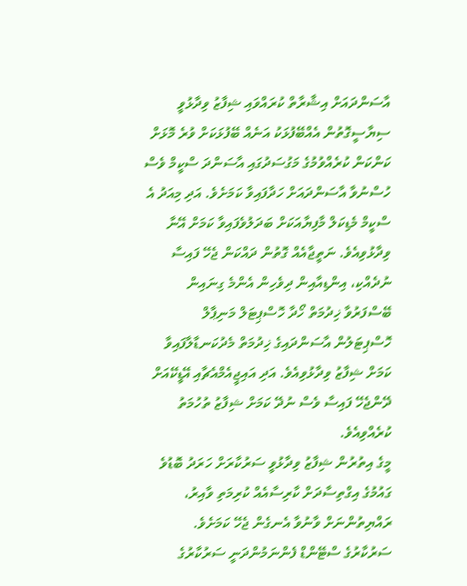އާސަންދައަށް އިޝާރާތް ކުރައްވައި ޝިފާޒު ވިދާޅުވީ ސިޔާސީގޮތުން އެއްބޭފުޅަކު އަނެއް ބޭފުޅަކަށް ވުރެ މޮޅަށް ކަންކަން ކުރެއްވުމުގެ މަގުސަދުގައި އާސަންދަ ސްކީމް ވެސް ހުސްނުވާ އާސަންދައަށް ހަދާފައިވާ ކަމަށެވެ. އަދި މިއަދު އެ ސްކީމް މެޑިކަލް މާފިޔާއަކަށް ބަދަލުވެފައިވާ ކަމަށް އޭނާ ވިދާޅުވިއެވެ. ނަތީޖާއެއް ގޮތުން ދައްކަން ޖެހޭ ފައިސާ ނުދެއްކި، އިންޑިއާއިން ދިވެހިން އެންމެ ގިނައިން ބޭސްފަރުވާ ޚިދުމަތް ހޯދާ ހޮސްޕިޓަލް މަނިޕާލް ހޮސްޕިޓަލުން އާސަންދައިގެ ޚިދުމަތް މެދުކަނޑާލާފައިވާ ކަމަށް ޝިފާޒު ވިދާޅުވިއެވެ. އަދި އައިޖީއެމްއެޗާއި އޭޑީކޭއަށް ދޭންޖެހޭ ފައިސާ ވެސް ނުދޭ ކަމަށް ޝިފާޒު ތުހުމަތު ކުރެއްވިއެވެ.
މީގެ އިތުރުން ޝިފާޒު ވިދާޅުވީ ސަރުކާރަށް ހަރަދު ބޮޑުވެ ގައުމުގެ އިގްތިސާދަށް ކާރިސާއެއް ކުރިމަތި ވާއިރު، ރައްޔިތުންނަށް ވާނުވާ އެނގެން ޖެހޭ ކަމަށެވެ.
ސަރުކާރުގެ ސްޓޭންޑް ފެންނަމުންދަނީ ސަރުކާރުގެ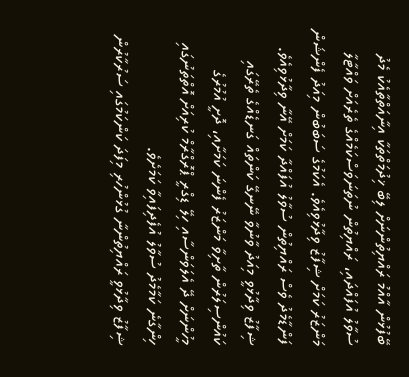ބޭފުޅުން އާއްމު ރައްޔިތުންނަށް ލިބޭ ޚިދުމަތްތަކާ އިނާއަތްތާއެކު މެދު ސުވާލު އުފައްދައި، ރައްޔިތުން ނުތަނަވަސްކަމެއްގެ ތެރެއަށް ވައްޓާލާ މަންޒަރު ކަމަށް ޝިފާޒު ވިދާޅުވިއެވެ. އެކަމުގެ ސަބަބުން މިއަދު ފެންޝަން ފަންޑާމެދު ވެސް ރައްޔިތުން ސުވާލު އުފައްދާ ކަމަށް އޭނާ ވިދާޅުވިއެވެ. ޝިފާޒު ވިދާޅުވީ މިއަދު ވާނުވާ ނޭނގޭ ކަންތައް ގަނޑެއްގެ ތެރޭގައި ކައުންސިލަރުން ތާށިވާ މަންޒަރު ފެންނަ ކަމަށާއި، ދޮށީ އުމުރުގެ މީހުންނަށް ދޭ އެލަވަންސާއި ހިލޭ ޑިގްރީ ޕްރޮގްރާމް ކުރިއަށް އޮތްތަނުގައި ހިންގާނެ ކަމާމެދު ސުވާލު އުފެދިފައިވާ ކަމަށެވެ.
ޝިފާޒު ވިދާޅުވީ ރައްޔިތުންނާ ގުޅުންހުރި މިފަދަ ކަންކަމުގައި ސަރުކާރުން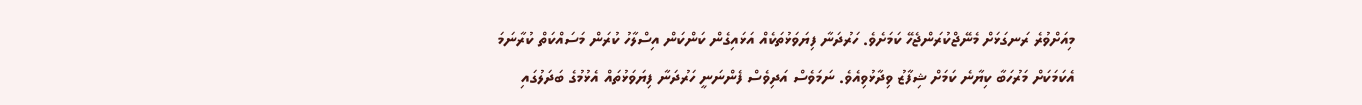މިއަށްވުރެ ރަނގަޅަށް މެނޭޖްކުރަންޖެހޭ ކަމަށެވެ. ހަރުދަނާ ފިޔަވަޅުތަކެއް އަޅައިގެން ކަންކަން އިސްލާހު ކުރަން މަސައްކަތް ކުރާނަމަ އެކަމަކަށް މަރުހަބާ ކިޔާނެ ކަމަށް ޝިފާޒު ވިދާޅުވިއެވެ. ނަމަވެސް އަދިވެސް ފެންނަނީ ހަރުދަނާ ފިޔަވަޅުތައް އެޅުމުގެ ބަދަލުގައި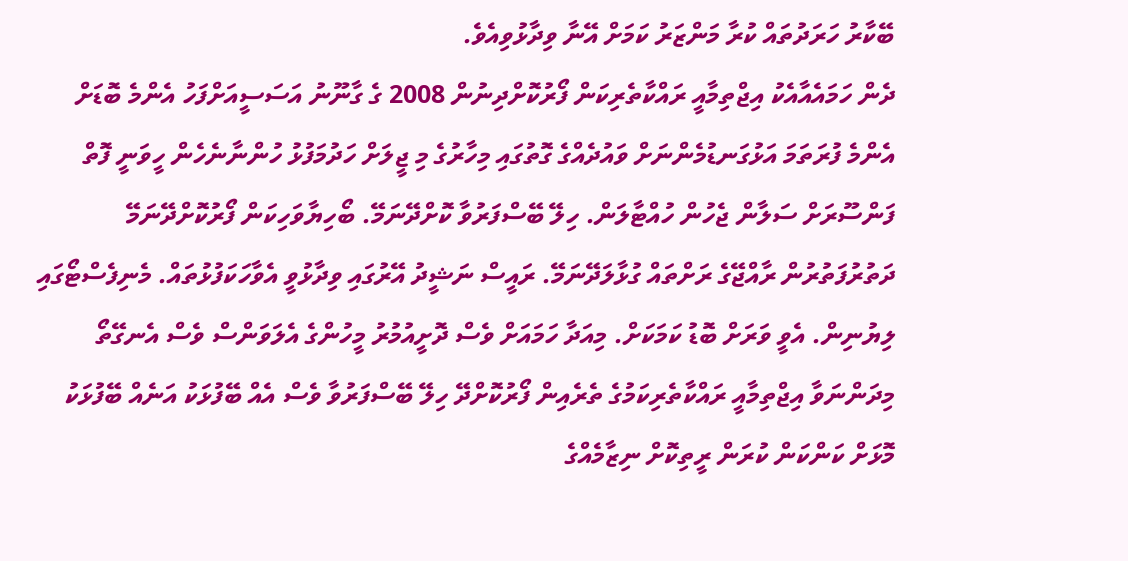ބޭކާރު ހަރަދުތައް ކުރާ މަންޒަރު ކަމަށް އޭނާ ވިދާޅުވިއެވެ.
ދެން ހަމައެއާއެކު އިޖްތިމާއީ ރައްކާތެރިކަން ފޯރުކޮށްދިނުން 2008 ގެ ގާނޫނު އަސަސީއަށްފަހު އެންމެ ބޮޑަށް އެންމެ ފުރަތަމަ އަޅުގަނޑުމެންނަށް ވައުދެއްގެ ގޮތުގައި މިހާރުގެ މި ޖީލަށް ހަދުމަފުޅު ހުންނާނެހެން ހީވަނީ ފޮތް ފަންސޫރަށް ސަލާން ޖެހުން ހުއްޓާލަން. ހިލޭ ބޭސްފަރުވާ ކޮށްދޭނަމޭ. ބޯހިޔާވަހިކަން ފޯރުކޮށްދޭނަމޭ ދަތުރުފަތުރުން ރާއްޖޭގެ ރަށްތައް ގުޅާލަދޭނަމޭ. ރައީސް ނަޝީދު އޭރުގައި ވިދާޅުވީ އެވާހަކަފުޅުތައް. މެނިފެސްޓޯގައި ލިޔުނިން. އެވީ ވަރަށް ބޮޑު ކަމަކަށް. މިއަދާ ހަމައަށް ވެސް ދޮށީއުމުރު މީހުންގެ އެލަވަންސް ވެސް އެނގޭތޯ މިދަންނަވާ އިޖްތިމާއީ ރައްކާތެރިކަމުގެ ތެރެއިން ފޯރުކޮށްދޭ ހިލޭ ބޭސްފަރުވާ ވެސް އެއް ބޭފުޅަކު އަނެއް ބޭފުޅަކު މޮޅަށް ކަންކަން ކުރަން ރީތިކޮށް ނިޒާމެއްގެ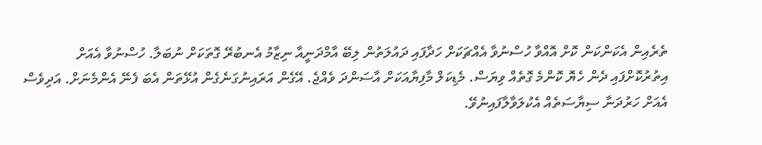ތެރެއިން އެކަންކަން ކޮށް އޮއްވާ ހުސްނުވާ އެއްޗަކަށް ހަދާފައި ދައުލަތުން ލިބޭ އާމްދަނީއާ ނިޒާމު އެނބުރޭ ގޮތަކަށް ނުބަލާ. ހުސްނުވާ އެއަށް އިތުރުކޮށްފައި ދެން ހެޔޮ ކޮންމެ ގޮތެއް ވިޔަސް. މެޑިކަލް މާފިޔާއަކަށް އާސަންދަ ވެއްޖެ. އޭގެން އަރައިނުގަނެގެން އުޅޭތަން އެބަ ފެނޭ އެންމެނަށް. އަދިވެސް އެއަށް ހަރުދަނާ ސިޔާސަތެއް އެކުލަވާލާފައިނުވޭ.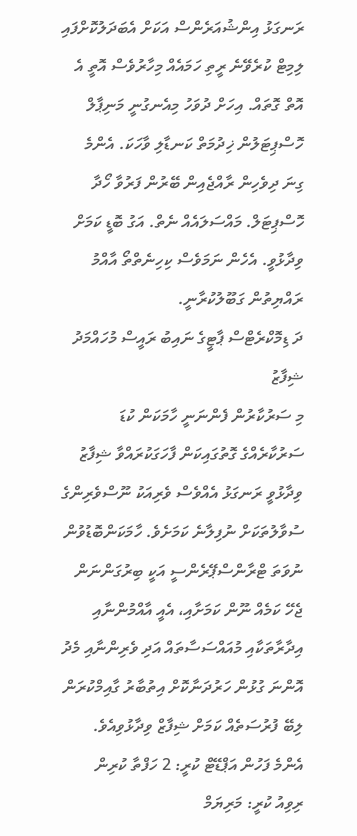ރަނގަޅު އިންޝުއަރެންސް އަކަށް އެބަދަލުކޮށްފައި ލިމިޓް ކުރެވޭނެ ރީތި ހަމައެއް މިހާރުވެސް އޮތީ އެ އޮތް ގޮތައް. އިހަށް ދުވަހު މިއެނގުނީ މަނިޕާލް ހޮސްޕިޓަލުން ޚިދުމަތް ކަނޑާލި ވާހަކަ. އެންމެ ގިނަ ދިވެހިން ރާއްޖެއިން ބޭރުން ފަރުވާ ހޯދާ ހޮސްޕިޓަލް. މައްސަލައެއް ނެތް. އަގު ބޮޑީ ކަމަށް ވިދާޅުވީ. އެހެން ނަމަވެސް ކިހިނެތްތޯ އާއްމު ރައްޔިތުން ގަބޫލުކުރާނީ.
ދަ ޑިމޮކްރެޓްސް ޕާޓީގެ ނައިބު ރައީސް މުހައްމަދު ޝިފާޒު
މި ސަރުކާރުން ފެންނަނީ ހާމަކަން ކުޑަ ސަރުކާރެއްގެ ގޮތުގައިކަން ފާހަގަކުރައްވާ ޝިފާޒު ވިދާޅުވީ ރަނގަޅު އެއްވެސް ވެރިއަކު ނޫސްވެރިންގެ ސުވާލުތަކަށް ނުފިލާނެ ކަމަށެވެ. ހާމަކަންބޮޑުވުން ނުވަތަ ޓްރާންސްޕޭރެންސީ އަކީ ބިރުގަންނަން ޖެހޭ ކަމެއް ނޫން ކަމަށާއި، އެއީ އާއްމުންނާއި އިދާރާތަކާއި މުއައްސަސާތައް އަދި ވެރިންނާއި މެދު އޮންނަ ގުޅުން ހަރުދަނާކޮށް އިތުބާރު ގާއިމްކުރަން ލިބޭ ފުރުސަތެއް ކަމަށް ޝިފާޒް ވިދާޅުވިއެވެ.
އެންމެ ފަހުން އަޕްޑޭޓް ކުރީ: 2 ހަފްތާ ކުރިން
ރިވިއު ކުރީ: މަރިޔަމް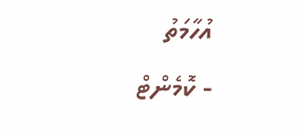އުހާމަތު
- ކޮމެންޓް